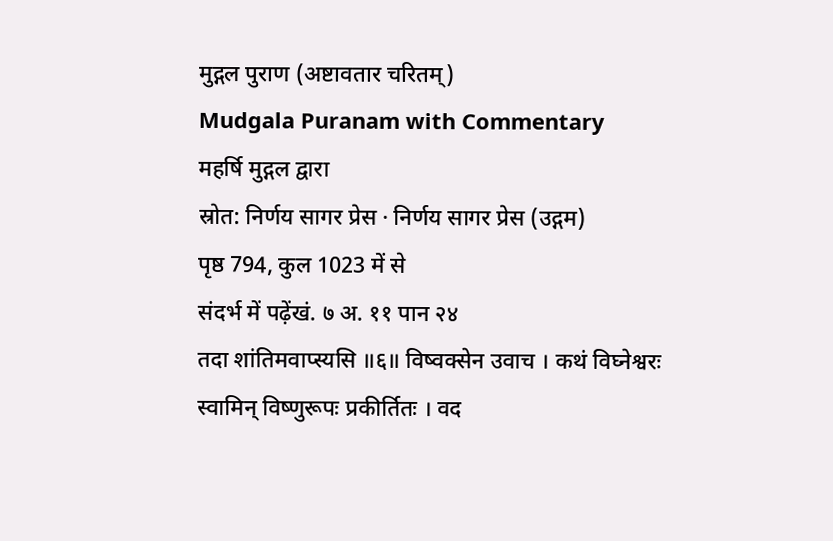मुद्गल पुराण (अष्टावतार चरितम्)
Mudgala Puranam with Commentary
महर्षि मुद्गल द्वारा
स्रोत: निर्णय सागर प्रेस · निर्णय सागर प्रेस (उद्गम)
पृष्ठ 794, कुल 1023 में से
संदर्भ में पढ़ेंखं. ७ अ. ११ पान २४
तदा शांतिमवाप्स्यसि ॥६॥ विष्वक्सेन उवाच । कथं विघ्नेश्वरः स्वामिन् विष्णुरूपः प्रकीर्तितः । वद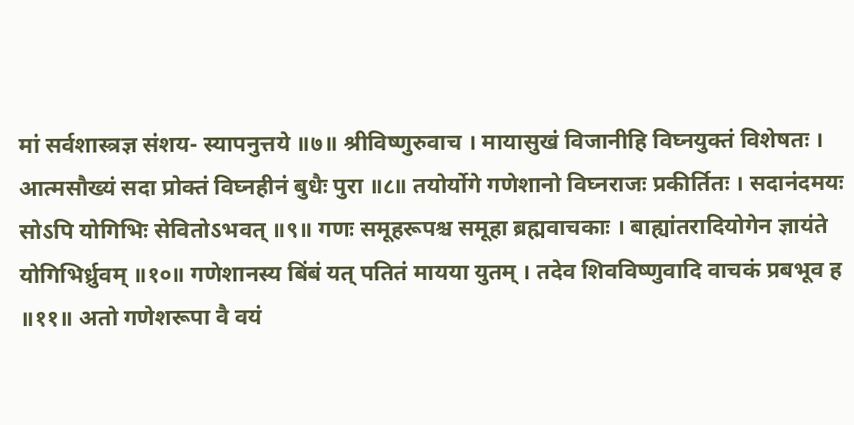मां सर्वशास्त्रज्ञ संशय- स्यापनुत्तये ॥७॥ श्रीविष्णुरुवाच । मायासुखं विजानीहि विघ्नयुक्तं विशेषतः । आत्मसौख्यं सदा प्रोक्तं विघ्नहीनं बुधैः पुरा ॥८॥ तयोर्योगे गणेशानो विघ्नराजः प्रकीर्तितः । सदानंदमयः सोऽपि योगिभिः सेवितोऽभवत् ॥९॥ गणः समूहरूपश्च समूहा ब्रह्मवाचकाः । बाह्यांतरादियोगेन ज्ञायंते योगिभिर्ध्रुवम् ॥१०॥ गणेशानस्य बिंबं यत् पतितं मायया युतम् । तदेव शिवविष्णुवादि वाचकं प्रबभूव ह ॥११॥ अतो गणेशरूपा वै वयं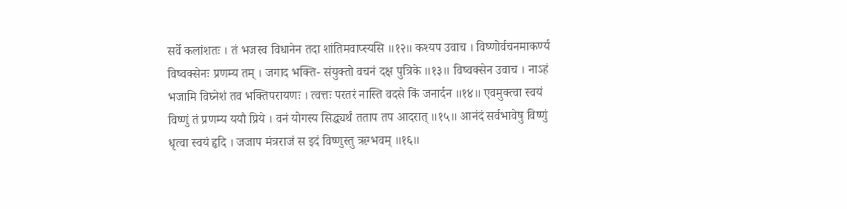सर्वे कलांशतः । तं भजस्व विधानेन तदा शांतिमवाप्स्यसि ॥१२॥ कश्यप उवाच । विष्णोर्वचनमाकर्ण्य विष्वक्सेनः प्रणम्य तम् । जगाद भक्ति- संयुक्तो वचनं दक्ष पुत्रिके ॥१३॥ विष्वक्सेन उवाच । नाऽहं भजामि विघ्नेशं तव भक्तिपरायणः । त्वत्तः परतरं नास्ति वदसे किं जनार्दन ॥१४॥ एवमुक्त्वा स्वयं विष्णुं तं प्रणम्य ययौ प्रिये । वनं योगस्य सिद्ध्यर्थं तताप तप आदरात् ॥१५॥ आनंदं सर्वभावेषु विष्णुं धृत्वा स्वयं हृदि । जजाप मंत्रराजं स इदं विष्णुस्तु ऋग्भवम् ॥१६॥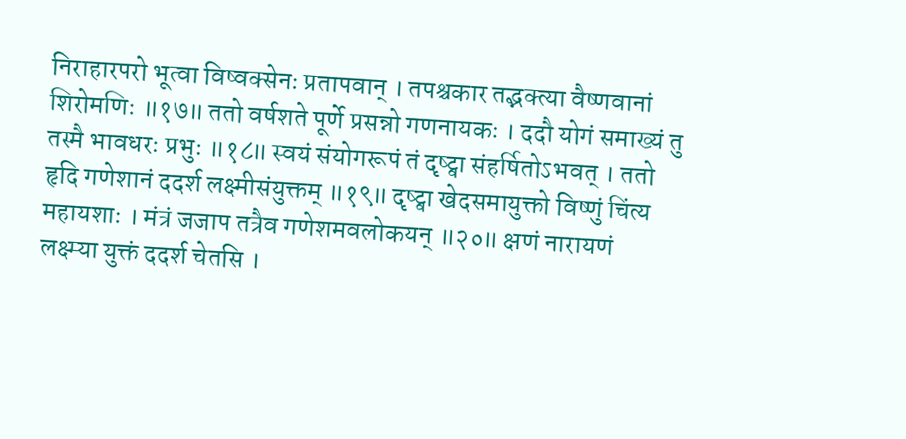निराहारपरो भूत्वा विष्वक्सेनः प्रतापवान् । तपश्चकार तद्भक्त्या वैष्णवानां शिरोमणिः ॥१७॥ ततो वर्षशते पूर्णे प्रसन्नो गणनायकः । ददौ योगं समाख्यं तु तस्मै भावधरः प्रभुः ॥१८॥ स्वयं संयोगरूपं तं दृष्ट्वा संहर्षितोऽभवत् । ततो हृदि गणेशानं ददर्श लक्ष्मीसंयुक्तम् ॥१९॥ दृष्ट्वा खेदसमायुक्तो विष्णुं चिंत्य महायशाः । मंत्रं जजाप तत्रैव गणेशमवलोकयन् ॥२०॥ क्षणं नारायणं लक्ष्म्या युक्तं ददर्श चेतसि ।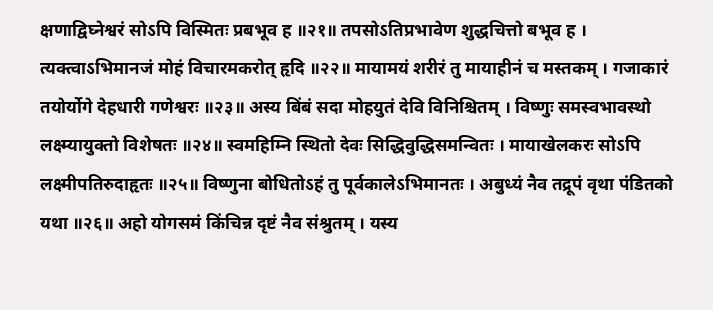क्षणाद्विघ्नेश्वरं सोऽपि विस्मितः प्रबभूव ह ॥२१॥ तपसोऽतिप्रभावेण शुद्धचित्तो बभूव ह । त्यक्त्वाऽभिमानजं मोहं विचारमकरोत् हृदि ॥२२॥ मायामयं शरीरं तु मायाहीनं च मस्तकम् । गजाकारं तयोर्योगे देहधारी गणेश्वरः ॥२३॥ अस्य बिंबं सदा मोहयुतं देवि विनिश्चितम् । विष्णुः समस्वभावस्थो लक्ष्म्यायुक्तो विशेषतः ॥२४॥ स्वमहिम्नि स्थितो देवः सिद्धिवुद्धिसमन्वितः । मायाखेलकरः सोऽपि लक्ष्मीपतिरुदाहृतः ॥२५॥ विष्णुना बोधितोऽहं तु पूर्वकालेऽभिमानतः । अबुध्यं नैव तद्रूपं वृथा पंडितको यथा ॥२६॥ अहो योगसमं किंचिन्न दृष्टं नैव संश्रुतम् । यस्य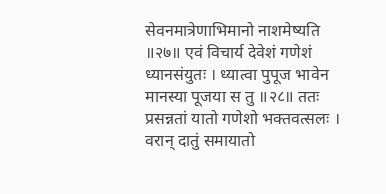सेवनमात्रेणाभिमानो नाशमेष्यति ॥२७॥ एवं विचार्य देवेशं गणेशं ध्यानसंयुतः । ध्यात्वा पुपूज भावेन मानस्या पूजया स तु ॥२८॥ ततः प्रसन्नतां यातो गणेशो भक्तवत्सलः । वरान् दातुं समायातो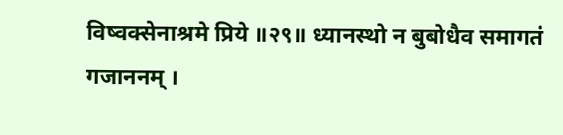विष्वक्सेनाश्रमे प्रिये ॥२९॥ ध्यानस्थो न बुबोधैव समागतं गजाननम् ।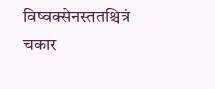विष्वक्सेनस्ततश्चित्रं चकार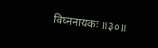विघ्ननायकः ॥३०॥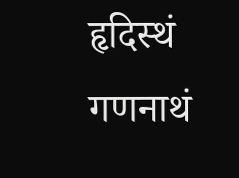हृदिस्थं गणनाथं